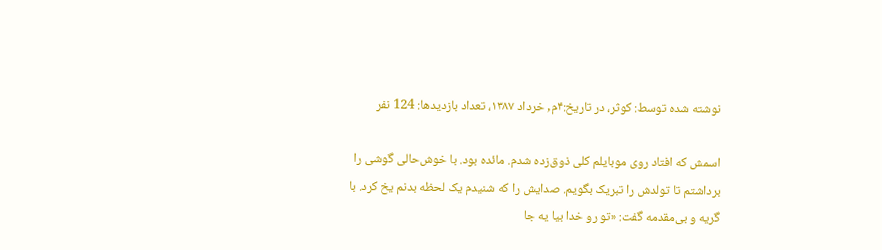نوشته شده توسط: کوثر، در تاریخ:۴م, خرداد ۱۳۸۷، تعداد بازدیدها: 124 نفر

اسمش که افتاد روی موبایلم کلی ذوق‌زده شدم. مائده بود. با خوش‌حالی گوشی را برداشتم تا تولدش را تبریک بگویم. صدایش را که شنیدم یک لحظه بدنم یخ کرد. با گریه و بی‌مقدمه گفت: «تو رو خدا بیا یه جا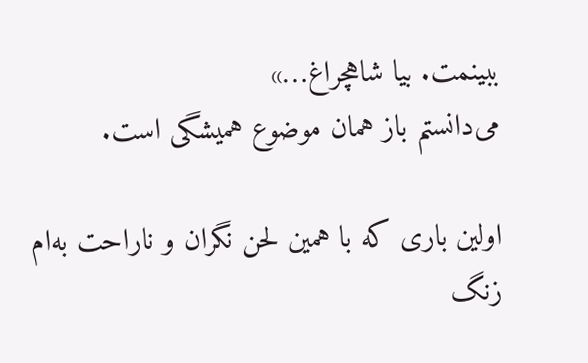ببینمت. بیا شاهچراغ…»
می‌دانستم باز همان موضوع همیشگی است.

اولین باری که با همین لحن نگران و ناراحت به‌ام زنگ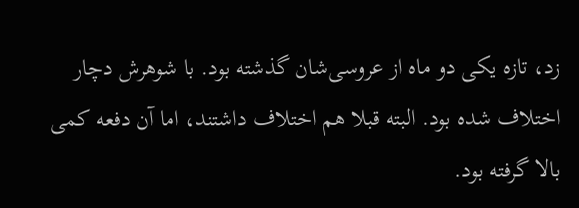زد، تازه یکی دو ماه از عروسی‌شان گذشته بود. با شوهرش دچار اختلاف شده بود. البته قبلا هم اختلاف داشتند، اما آن دفعه کمی بالا گرفته بود.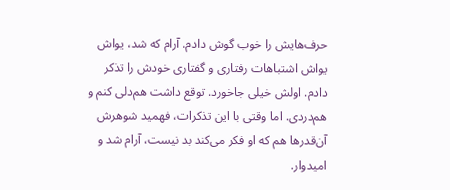حرف‌هایش را خوب گوش دادم. آرام که شد، یواش یواش اشتباهات رفتاری و گفتاری خودش را تذکر دادم. اولش خیلی جاخورد. توقع داشت هم‌دلی کنم و هم‌دردی. اما وقتی با این تذکرات، فهمید شوهرش آن‌قدرها هم که او فکر می‌کند بد نیست، آرام شد و امیدوار.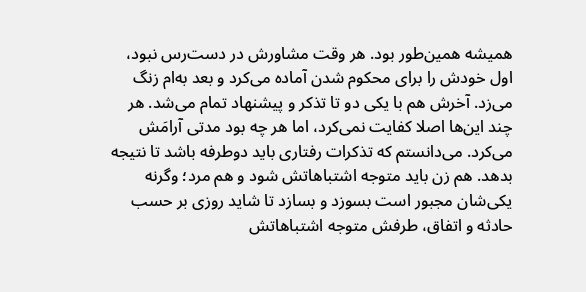همیشه همین‌طور بود. هر وقت مشاورش در دست‌رس نبود، اول خودش را برای محکوم شدن آماده می‌کرد و بعد به‌ام زنگ می‌زد. آخرش هم با یکی دو تا تذکر و پیشنهاد تمام می‌شد. هر چند این‌ها اصلا کفایت نمی‌کرد، اما هر چه بود مدتی آرامَش می‌کرد. می‌دانستم که تذکرات رفتاری باید دوطرفه باشد تا نتیجه بدهد. هم زن باید متوجه اشتباهاتش شود و هم مرد؛ وگرنه یکی‌شان مجبور است بسوزد و بسازد تا شاید روزی بر حسب حادثه و اتفاق، طرفش متوجه اشتباهاتش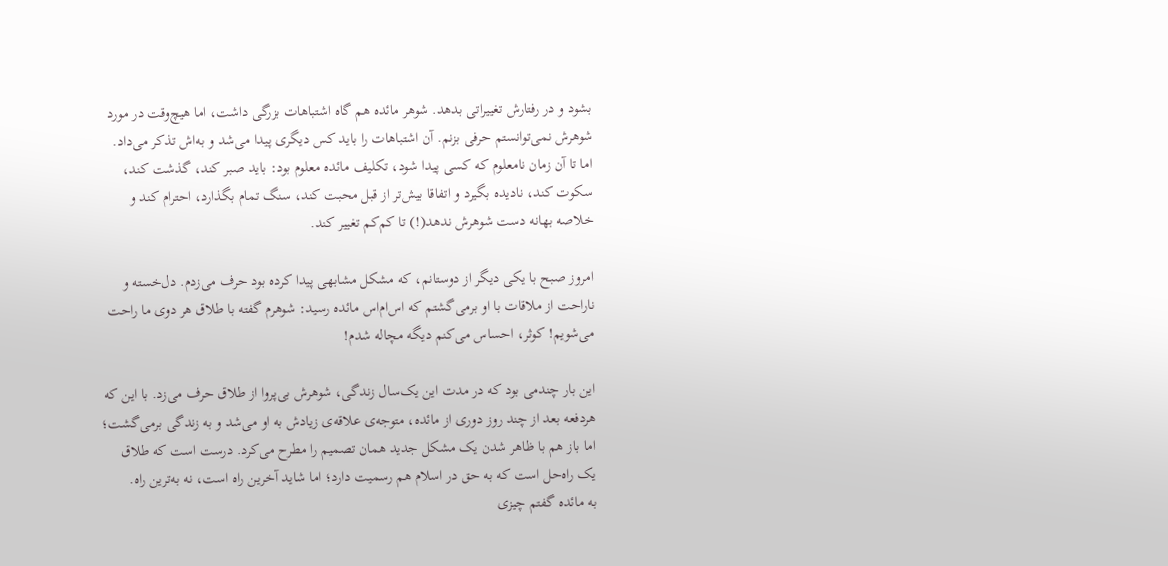بشود و در رفتارش تغییراتی بدهد. شوهر مائده هم گاه اشتباهات بزرگی داشت، اما هیچ‌وقت در مورد شوهرش نمی‌توانستم حرفی بزنم. آن اشتباهات را باید کس دیگری پیدا می‌شد و به‌اش تذکر می‌داد. اما تا آن زمان نامعلوم که کسی پیدا شود، تکلیف مائده معلوم بود: باید صبر کند، گذشت کند، سکوت کند، نادیده بگیرد و اتفاقا بیش‌تر از قبل محبت کند، سنگ تمام بگذارد، احترام کند و خلاصه بهانه دست شوهرش ندهد(!) تا کم‌کم تغییر کند.

امروز صبح با یکی دیگر از دوستانم، که مشکل مشابهی پیدا کرده بود حرف می‌زدم. دل‌خسته و ناراحت از ملاقات با او برمی‌گشتم که اس‌ام‌اس مائده رسید: شوهرم گفته با طلاق هر دوی ما راحت می‌شویم! کوثر، احساس می‌کنم دیگه مچاله شدم!

این بار چندمی بود که در مدت این یک‌سال زندگی، شوهرش بی‌پروا از طلاق حرف می‌زد. با این که هردفعه بعد از چند روز دوری از مائده، متوجه‌ی علاقه‌ی زیادش به او می‌شد و به زندگی برمی‌گشت؛ اما باز هم با ظاهر شدن یک مشکل جدید همان تصمیم را مطرح می‌کرد. درست است که طلاق یک راه‌حل است که به حق در اسلام هم رسمیت دارد؛ اما شاید آخرین راه است، نه به‌ترین راه.
به مائده گفتم چیزی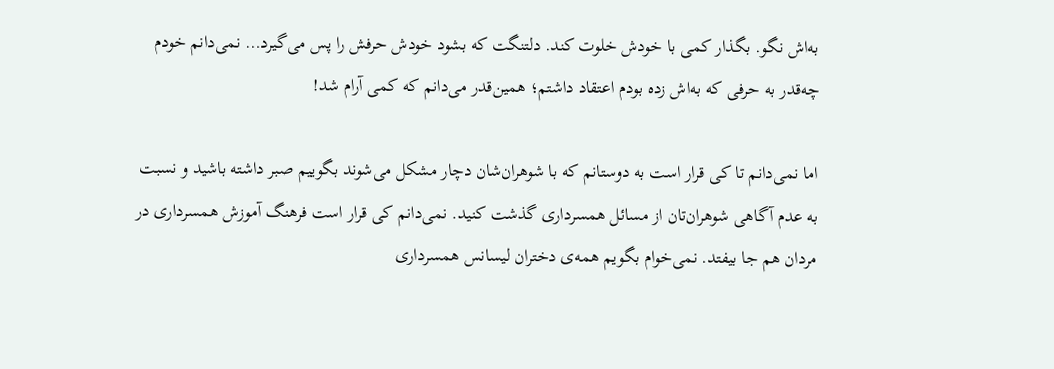به‌اش نگو. بگذار کمی با خودش خلوت کند. دلتنگت که بشود خودش حرفش را پس می‌گیرد… نمی‌دانم خودم چه‌قدر به حرفی که به‌اش زده بودم اعتقاد داشتم؛ همین‌قدر می‌دانم که کمی آرام شد!

اما نمی‌دانم تا کی قرار است به دوستانم که با شوهران‌شان دچار مشکل می‌شوند بگوییم صبر داشته باشید و نسبت به عدم آگاهی شوهران‌تان از مسائل همسرداری گذشت کنید. نمی‌دانم کی قرار است فرهنگ آموزش همسرداری در مردان هم جا بیفتد. نمی‌خوام بگویم همه‌ی دختران لیسانس همسرداری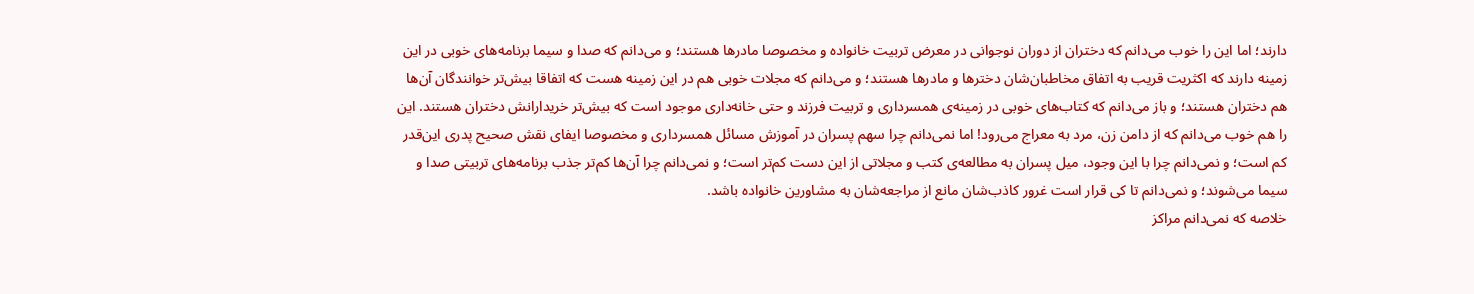دارند؛ اما این را خوب می‌دانم که دختران از دوران نوجوانی در معرض تربیت خانواده و مخصوصا مادرها هستند؛ و می‌دانم که صدا و سیما برنامه‌های خوبی در این زمینه دارند که اکثریت قریب به اتفاق مخاطبان‌شان دخترها و مادرها هستند؛ و می‌دانم که مجلات خوبی هم در این زمینه هست که اتفاقا بیش‌تر خوانندگان آن‌ها هم دختران هستند؛ و باز می‌دانم که کتاب‌های خوبی در زمینه‌ی همسرداری و تربیت فرزند‌ و حتی خانه‌داری موجود است که بیش‌تر خریدارانش دختران هستند. این را هم خوب می‌دانم که از دامن زن، مرد به معراج می‌رود! اما نمی‌دانم چرا سهم پسران در آموزش مسائل همسرداری و مخصوصا ایفای نقش صحیح پدری این‌قدر کم است؛ و نمی‌دانم چرا با این وجود، میل پسران به مطالعه‌ی کتب و مجلاتی از این دست کم‌تر است؛ و نمی‌دانم چرا آن‌ها کم‌تر جذب برنامه‌های تربیتی صدا و سیما می‌شوند؛ و نمی‌دانم تا کی قرار است غرور کاذب‌شان مانع از مراجعه‌شان به مشاورین خانواده باشد.
خلاصه که نمی‌دانم مراکز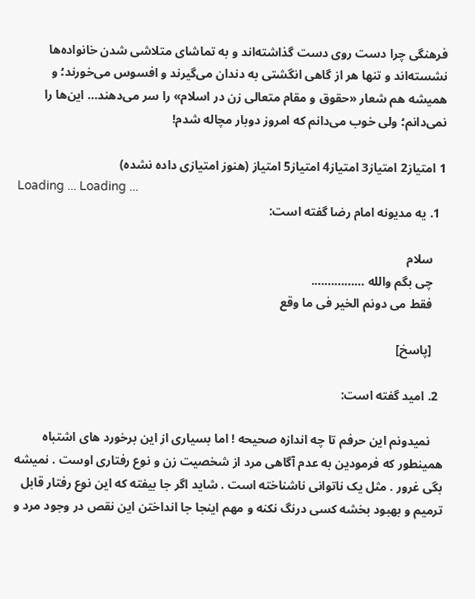فرهنگی چرا دست روی دست گذاشته‌اند و به تماشای متلاشی شدن خانواده‌ها نشسته‌اند و تنها هر از گاهی انگشتی به دندان می‌گیرند و افسوس می‌خورند؛ و همیشه هم شعار «حقوق و مقام متعالی زن در اسلام» را سر می‌دهند… این‌ها را نمی‌دانم؛ ولی خوب می‌دانم که امروز دوبار مچاله شدم!

1 امتیاز2 امتیاز3 امتیاز4 امتیاز5 امتیاز (هنوز امتیازی داده نشده)
Loading ... Loading ...
  1. یه مدیونه امام رضا گفته است:

    سلام
    چی بگم والله …………….
    فقط می دونم الخیر فی ما وقع

    [پاسخ]

  2. امید گفته است:

    نمیدونم این حرفم تا چه اندازه صحیحه ! اما بسیاری از این برخورد های اشتباه همینطور که فرمودین به عدم آگاهی مرد از شخصیت زن و نوع رفتاری اوست . نمیشه بگی غرور . مثل یک ناتوانی ناشناخته است . شاید اگر جا بیفته که این نوع رفتار قابل ترمیم و بهبود بخشه کسی درنگ نکنه و مهم اینجا جا انداختن این نقص در وجود مرد و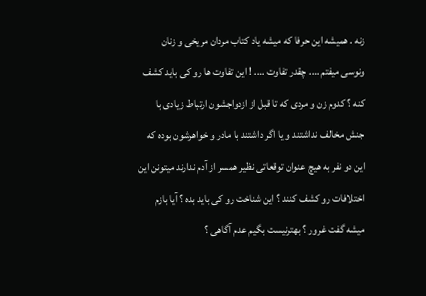زنه . همیشه این حرفا که میشه یاد کتاب مردان مریخی و زنان ونوسی میفتم …. چقدر تفاوت …. ! این تفاوت ها رو کی باید کشف کنه ؟ کدوم زن و مردی که تا قبل از ازدواجشون ارتباط زیادی با جنش مخالف نداشتند و یا اگر داشتند با مادر و خواهرشون بوده که این دو نفر به هیچ عنوان توقعاتی نظیر همسر از آدم ندارند میتونن این اختلافات رو کشف کنند ؟ این شناخت رو کی باید بده ؟ آیا بازم میشه گفت غرور ؟ بهترنیست بگیم عدم آگاهی ؟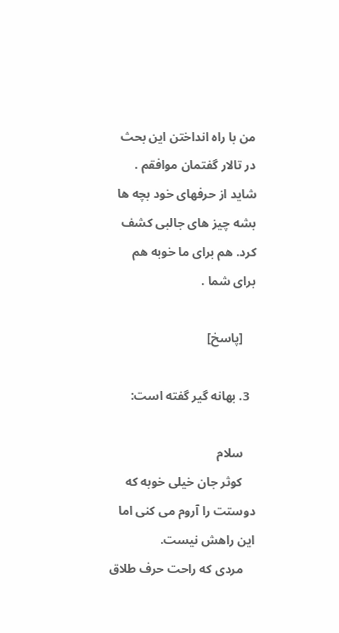من با راه انداختن این بحث در تالار گفتمان موافقم . شاید از حرفهای خود بچه ها بشه چیز های جالبی کشف کرد. هم برای ما خوبه هم برای شما .

    [پاسخ]

  3. بهانه گیر گفته است:

    سلام
    کوثر جان خیلی خوبه که دوستت را آروم می کنی اما این راهش نیست.
    مردی که راحت حرف طلاق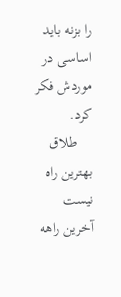را بزنه باید اساسی در موردش فکر کرد.
    طلاق بهترین راه نیست آخرین راهه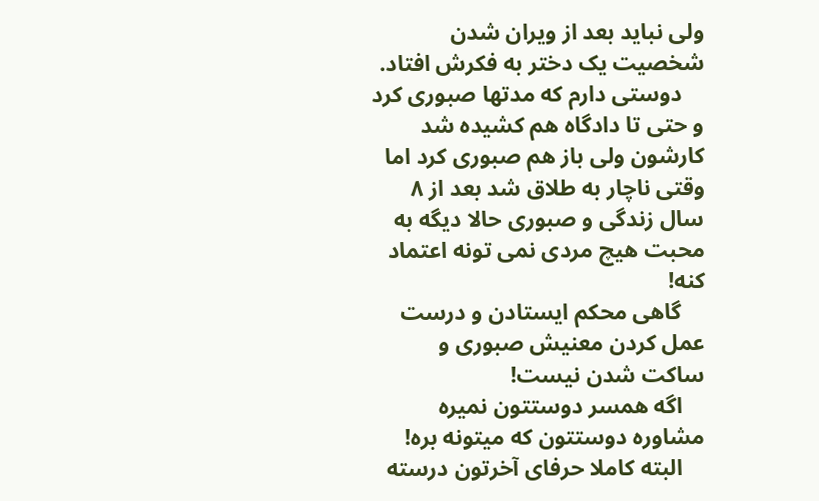ولی نباید بعد از ویران شدن شخصیت یک دختر به فکرش افتاد.
    دوستی دارم که مدتها صبوری کرد و حتی تا دادگاه هم کشیده شد کارشون ولی باز هم صبوری کرد اما وقتی ناچار به طلاق شد بعد از ۸ سال زندگی و صبوری حالا دیگه به محبت هیچ مردی نمی تونه اعتماد کنه!
    گاهی محکم ایستادن و درست عمل کردن معنیش صبوری و ساکت شدن نیست!
    اگه همسر دوستتون نمیره مشاوره دوستتون که میتونه بره!
    البته کاملا حرفای آخرتون درسته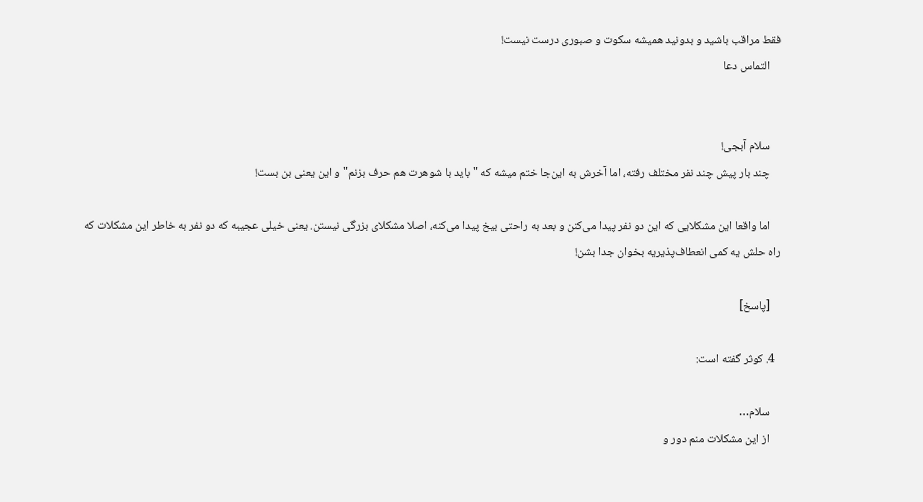فقط مراقب باشید و بدونید همیشه سکوت و صبوری درست نیست!
    التماس دعا


    سلام آبجی!
    چند بار پیش چند نفر مختلف رفته، اما آخرش به این‌جا ختم میشه که "باید با شوهرت هم حرف بزنم" و این یعنی بن بست!

    اما واقعا این مشکلایی که این دو نفر پیدا می‌کنن و بعد به راحتی بیخ پیدا می‌کنه، اصلا مشکلای بزرگی نیستن. یعنی خیلی عجیبه که دو نفر به خاطر این مشکلات که راه حلش یه کمی انعطاف‌پذیریه بخوان جدا بشن!

    [پاسخ]

  4. کوثر گفته است:

    سلام…
    از این مشکلات منم دور و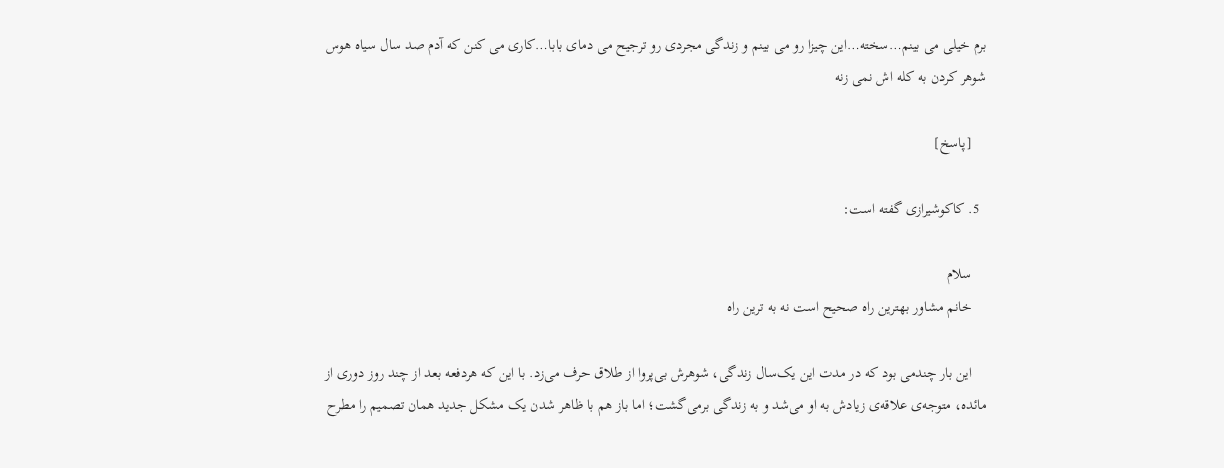برم خیلی می بینم…سخته…این چیزا رو می بینم و زندگی مجردی رو ترجیح می دمای بابا…کاری می کنن که آدم صد سال سیاه هوس شوهر کردن به کله اش نمی زنه

    [پاسخ]

  5. کاکوشیرازی گفته است:

    سلام
    خانم مشاور بهترین راه صحیح است نه به ترین راه

    این بار چندمی بود که در مدت این یک‌سال زندگی، شوهرش بی‌پروا از طلاق حرف می‌زد. با این که هردفعه بعد از چند روز دوری از مائده، متوجه‌ی علاقه‌ی زیادش به او می‌شد و به زندگی برمی‌گشت؛ اما باز هم با ظاهر شدن یک مشکل جدید همان تصمیم را مطرح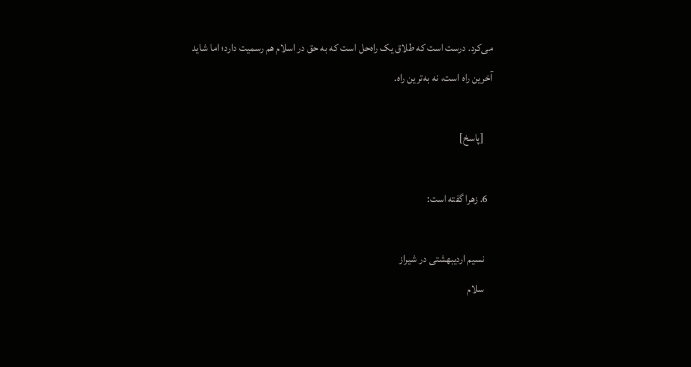می‌کرد. درست است که طلاق یک راه‌حل است که به حق در اسلام هم رسمیت دارد؛ اما شاید آخرین راه است، نه به‌ترین راه.

    [پاسخ]

  6. زهرا گفته است:

    نسیم اردیبهشتی در شیراز
    سلام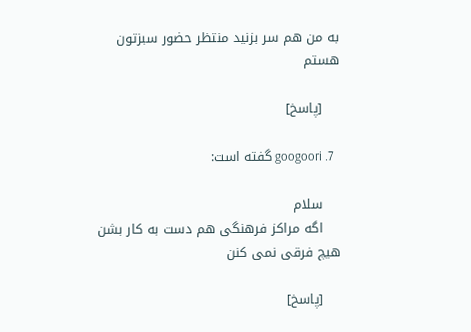به من هم سر بزنید منتظر حضور سبزتون هستم

    [پاسخ]

  7. googoori گفته است:

    سلام
    اگه مراکز فرهنگی هم دست به کار بشن هیچ فرقی نمی کنن

    [پاسخ]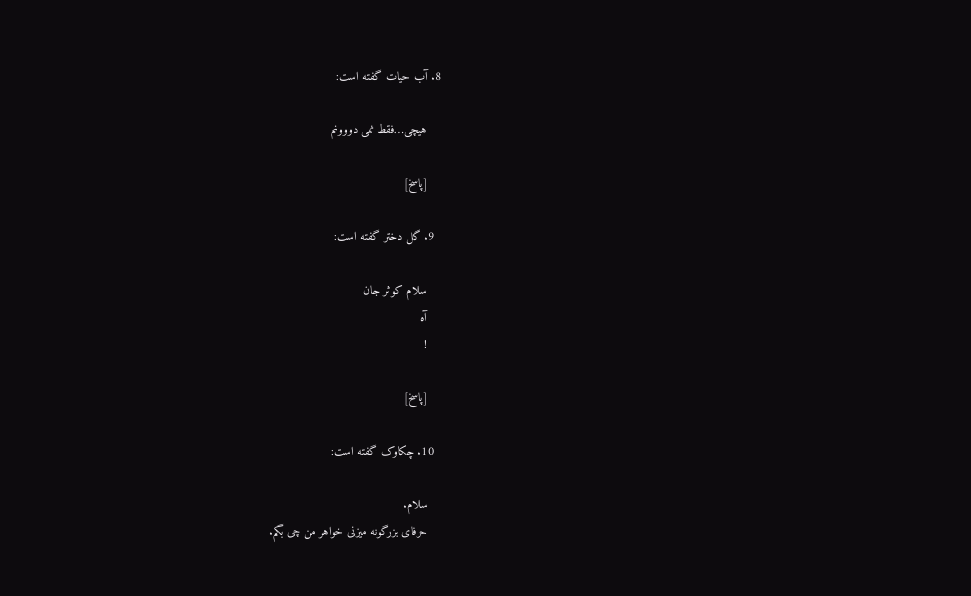8. آب حیات گفته است:

    هیچی…فقط نمی دووونم

    [پاسخ]

  9. گل دختر گفته است:

    سلام کوثر جان
    آه
    !

    [پاسخ]

  10. چکاوک گفته است:

    سلام.
    حرفای بزرگونه میزنی خواهر من چی بگم.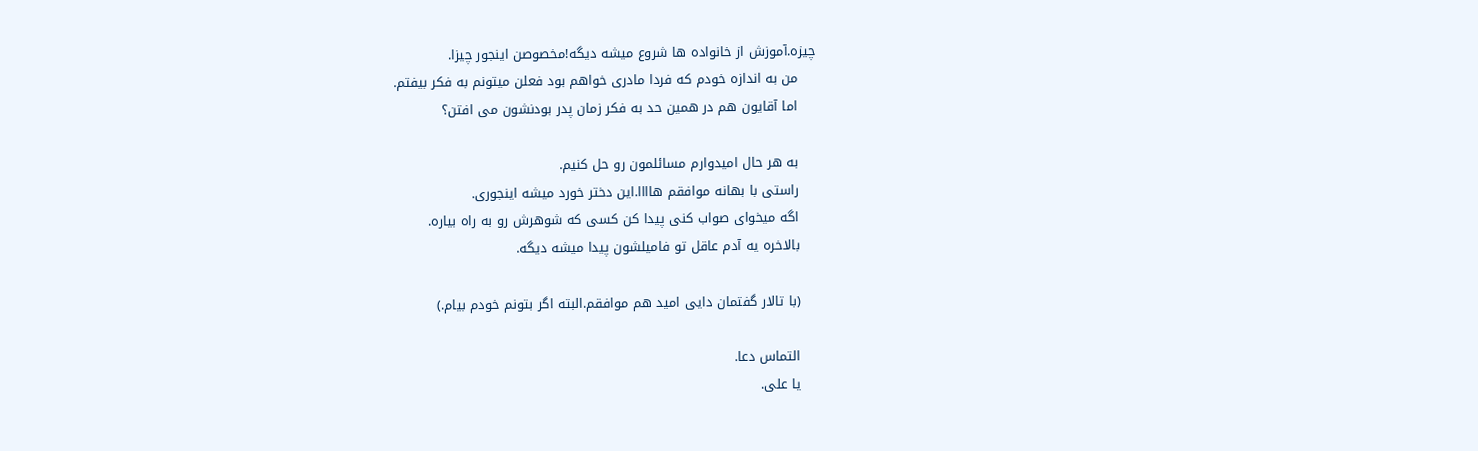چیزه.آموزش از خانواده ها شروع میشه دیگه!مخصوصن اینجور چیزا.
    من به اندازه خودم که فردا مادری خواهم بود فعلن میتونم به فکر بیفتم.
    اما آقایون هم در همین حد به فکر زمان پدر بودنشون می افتن؟

    به هر حال امیدوارم مسائلمون رو حل کنیم.
    راستی با بهانه موافقم هاااا.این دختر خورد میشه اینجوری.
    اگه میخوای صواب کنی پیدا کن کسی که شوهرش رو به راه بیاره.
    بالاخره یه آدم عاقل تو فامیلشون پیدا میشه دیگه.

    (با تالار گفتمان دایی امید هم موافقم.البته اگر بتونم خودم بیام.)

    التماس دعا.
    یا علی.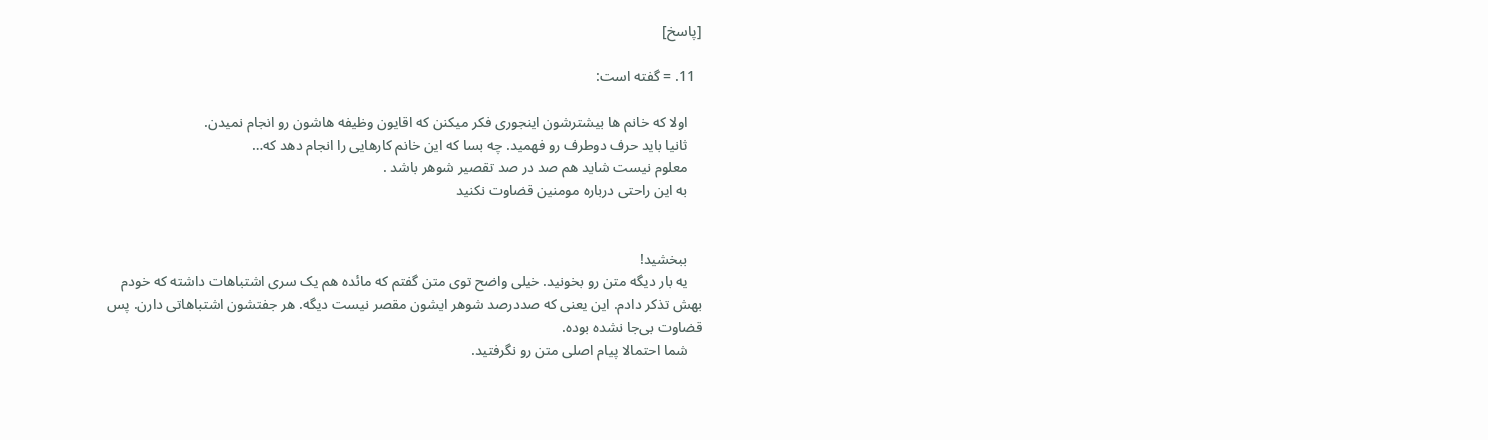[پاسخ]

  11. = گفته است:

    اولا که خانم ها بیشترشون اینجوری فکر میکنن که اقایون وظیفه هاشون رو انجام نمیدن.
    ثانیا باید حرف دوطرف رو فهمید. چه بسا که این خانم کارهایی را انجام دهد که…
    معلوم نیست شاید هم صد در صد تقصیر شوهر باشد .
    به این راحتی درباره مومنین قضاوت نکنید


    ببخشید!
    یه بار دیگه متن رو بخونید. خیلی واضح توی متن گفتم که مائده هم یک سری اشتباهات داشته که خودم بهش تذکر دادم. این یعنی که صددرصد شوهر ایشون مقصر نیست دیگه. هر جفتشون اشتباهاتی دارن. پس قضاوت بی‌جا نشده بوده.
    شما احتمالا پیام اصلی متن رو نگرفتید.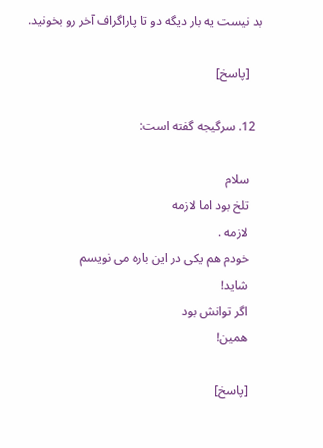بد نیست یه بار دیگه دو تا پاراگراف آخر رو بخونید.

    [پاسخ]

  12. سرگیجه گفته است:

    سلام
    تلخ بود اما لازمه
    لازمه .
    خودم هم یکی در این باره می نویسم
    شاید!
    اگر توانش بود
    همین!

    [پاسخ]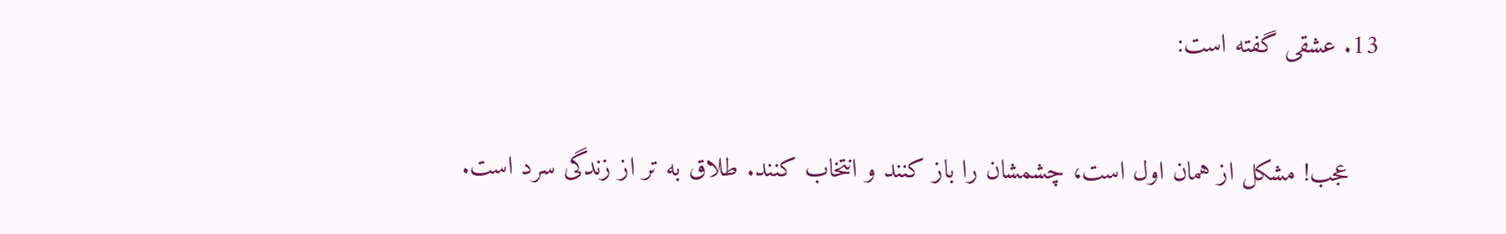13. عشقی گفته است:

    عجب! مشکل از همان اول است، چشمشان را باز کنند و انتخاب کنند. طلاق به تر از زندگی سرد است.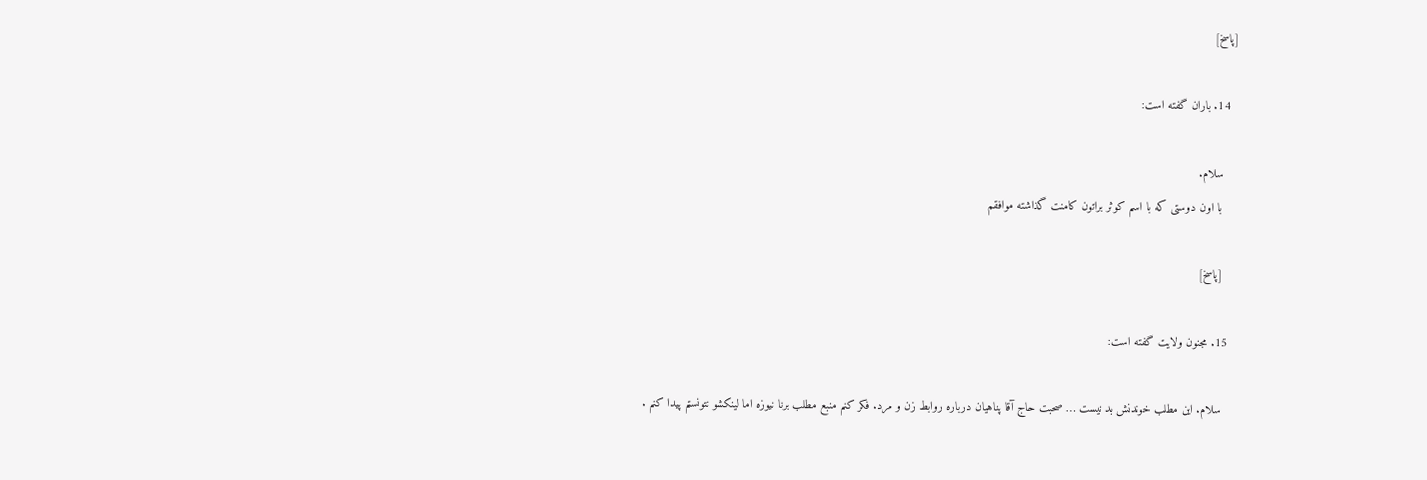[پاسخ]

  14. باران گفته است:

    سلام.
    با اون دوستی که با اسم کوثر براتون کامنت گذاشته موافقم

    [پاسخ]

  15. مجنون ولایت گفته است:

    سلام. این مطلب خوندنش بد نیست … صحبت حاج آقا پناهیان درباره روابط زن و مرد. فکر کنم منبع مطلب برنا نیوزه اما لینکشو نتونستم پیدا کنم .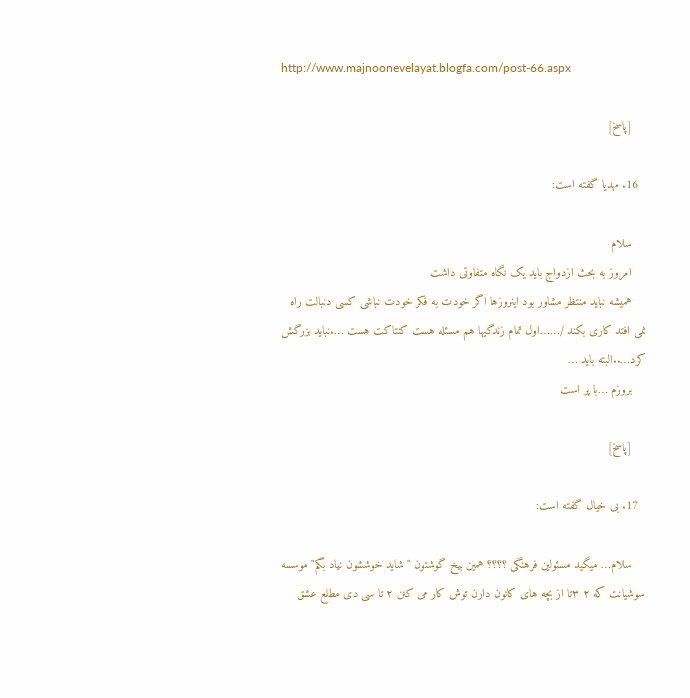http://www.majnoonevelayat.blogfa.com/post-66.aspx

    [پاسخ]

  16. مهدیا گفته است:

    سلام
    امروز به بحث ازدواج باید یک نگاه متفاوتی داشت
    همیشه نباید منتظر مشاور بود اینروزها اگر خودت به فکر خودت نباشی کسی دنبالت راه نمی افتد کاری بکند /……اول تمام زندگیها هم مسئله هست کنتاکت هست ….نباید بزرگش کرد…..البته باید …
    بروزم …با پر است

    [پاسخ]

  17. بی خیال گفته است:

    سلام… میگید مسئولین فرهنگی ؟؟؟؟ همین بیخ گوشتون " شاید خوششون نیاد بگم" موسسه سوشیانت که ۲ ۳تا از بچه های کانون دارن توش کار می کنن ۲ تا سی دی مطلع عشق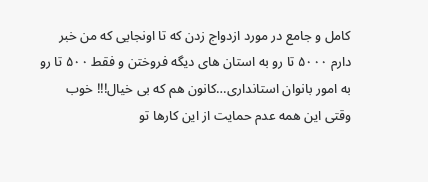کامل و جامع در مورد ازدواج زدن که تا اونجایی که من خبر دارم ۵۰۰۰ تا رو به استان های دیگه فروختن و فقط ۵۰۰ تا رو به امور بانوان استانداری…کانون هم که بی خیال!!! خوب وقتی این همه عدم حمایت از این کارها تو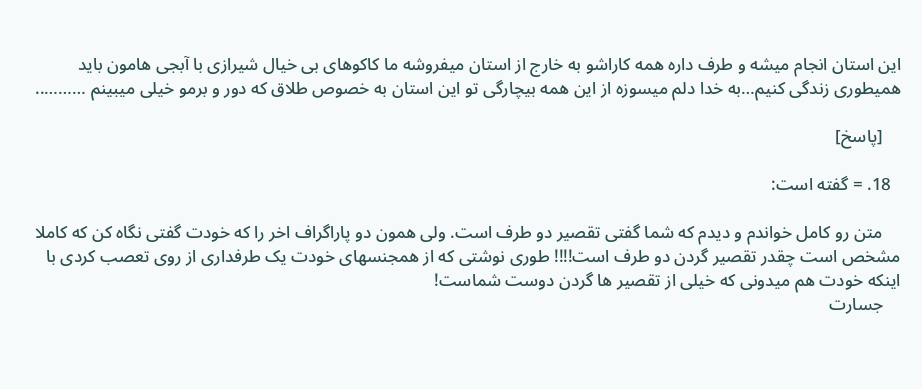این استان انجام میشه و طرف داره همه کاراشو به خارج از استان میفروشه ما کاکوهای بی خیال شیرازی با آبجی هامون باید همیطوری زندگی کنیم…به خدا دلم میسوزه از این همه بیچارگی تو این استان به خصوص طلاق که دور و برمو خیلی میبینم ………..

    [پاسخ]

  18. = گفته است:

    متن رو کامل خواندم و دیدم که شما گفتی تقصیر دو طرف است. ولی همون دو پاراگراف اخر را که خودت گفتی نگاه کن که کاملا مشخص است چقدر تقصیر گردن دو طرف است!!!! طوری نوشتی که از همجنسهای خودت یک طرفداری از روی تعصب کردی با اینکه خودت هم میدونی که خیلی از تقصیر ها گردن دوست شماست!
    جسارت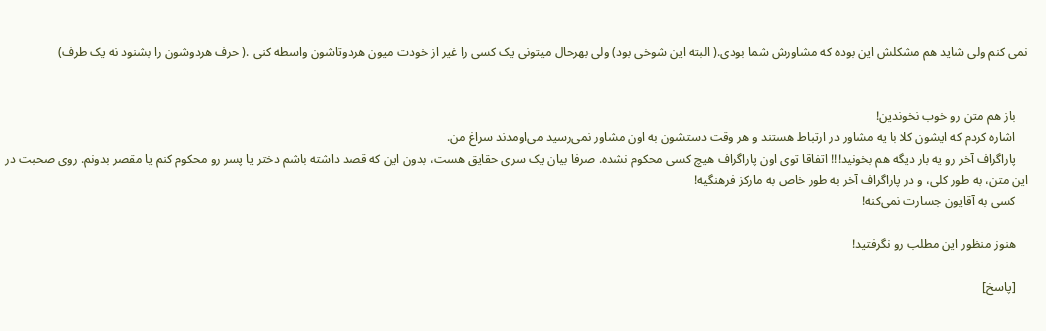نمی کنم ولی شاید هم مشکلش این بوده که مشاورش شما بودی.( البته این شوخی بود) ولی بهرحال میتونی یک کسی را غیر از خودت میون هردوتاشون واسطه کنی .( حرف هردوشون را بشنود نه یک طرف)


    باز هم متن رو خوب نخوندین!
    اشاره کردم که ایشون کلا با یه مشاور در ارتباط هستند و هر وقت دستشون به اون مشاور نمی‌رسید می‌اومدند سراغ من.
    پاراگراف آخر رو یه بار دیگه هم بخونید!!! اتفاقا توی اون پاراگراف هیچ کسی محکوم نشده. صرفا بیان یک سری حقایق هست، بدون این که قصد داشته باشم دختر یا پسر رو محکوم کنم یا مقصر بدونم. روی صحبت در این متن، به طور کلی، و در پاراگراف آخر به طور خاص به مارکز فرهنگیه!
    کسی به آقایون جسارت نمی‌کنه!

    هنوز منظور این مطلب رو نگرفتید!

    [پاسخ]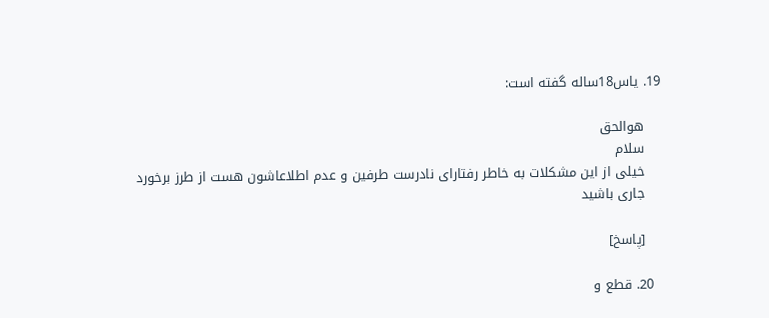19. یاس18ساله گفته است:

    هوالحق
    سلام
    خیلی از این مشکلات به خاطر رفتارای نادرست طرفین و عدم اطلاعاشون هست از طرز برخورد
    جاری باشید

    [پاسخ]

  20. قطع و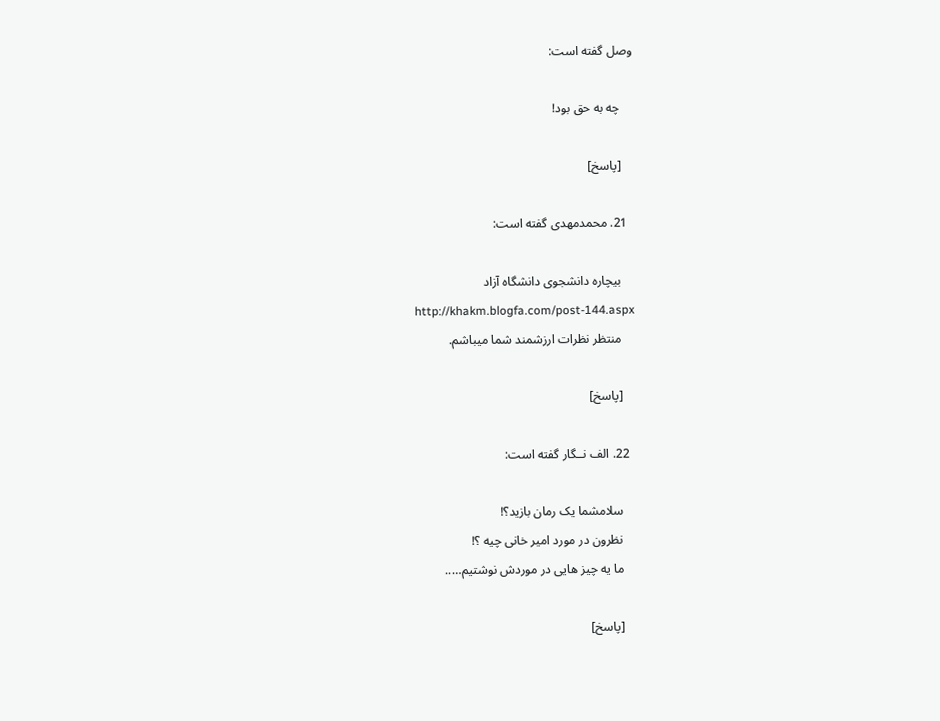وصل گفته است:

    چه به حق بود!

    [پاسخ]

  21. محمدمهدی گفته است:

    بیچاره دانشجوی دانشگاه آزاد
    http://khakm.blogfa.com/post-144.aspx
    منتظر نظرات ارزشمند شما میباشم.

    [پاسخ]

  22. الف نــگار گفته است:

    سلامشما یک رمان بازید؟!
    نظرون در مورد امیر خانی چیه ؟!
    ما یه چیز هایی در موردش نوشتیم…..

    [پاسخ]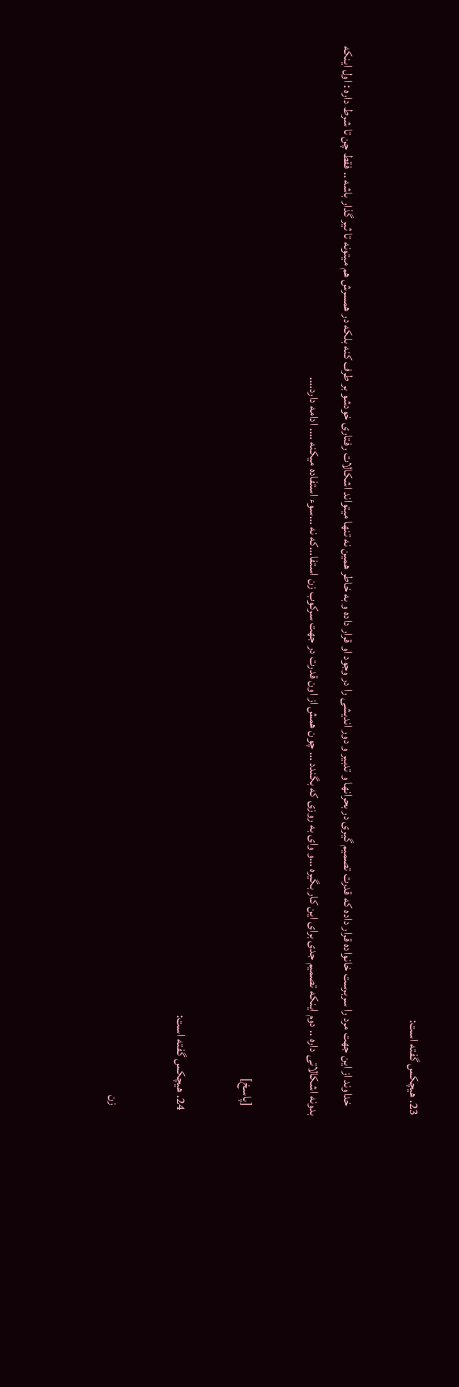23. هیچکس گفته است:

    خداوند از این جهت مرد را سربرست خانواده قرار داده که قدرت تصمیم گیری در بحرانها و تدبیر و دور اندیشی را در وجود او قرار داده و به خاطر همین نه تنها میتواند اشکالات رفتاری خودشو بر طرف کنه بلکه در همسرش هم میتونه تا ثیر گذار باشه .. فقط چن تا شرط داره : اول اینکه بدونه اشکالاتی داره .. دوم اینکه تصمیم جدی برای این کار بگیره …و وای به روزی که بگندد … چون همش از اون قدرت در جهت سرکوب زن استفا…که نه …سوء استفاده میکنه …. ادامه دارد….

    [پاسخ]

  24. هیچکس گفته است:

    زن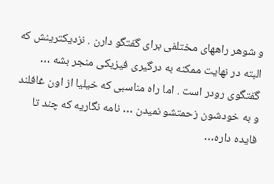و شوهر راههای مختلفی برای گفتگو دارن . نزدیکترینش که البته در نهایت ممکنه به درگیری فیزیکی منجر بشه … گفتگوی رودر است . اما راه مناسبی که خیلیا از اون غافلند و به خودشون زحمتشو نمیدن … نامه نگاریه که چند تا فایده داره…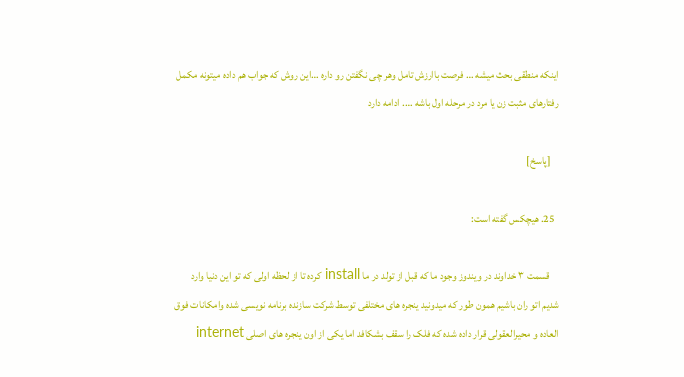اینکه منطقی بحث میشه … فرصت باارزش تامل وهر چی نگفتن رو داره …این روش که جواب هم داده میتونه مکمل رفتارهای مثبت زن یا مرد در مرحله اول باشه …. ادامه دارد

    [پاسخ]

  25. هیچکس گفته است:

    قسمت ۳ خداوند در ویندوز وجود ما که قبل از تولد در ما install کرده تا از لحظه اولی که تو این دنیا وارد شدیم اتو ران باشیم همون طور که میدونید ینجره های مختلفی توسط شرکت سازنده برنامه نویسی شده وامکانات فوق العاده و محیرالعقولی قرار داده شده که فلک را سقف بشکافد اما یکی از اون ینجره های اصلی internet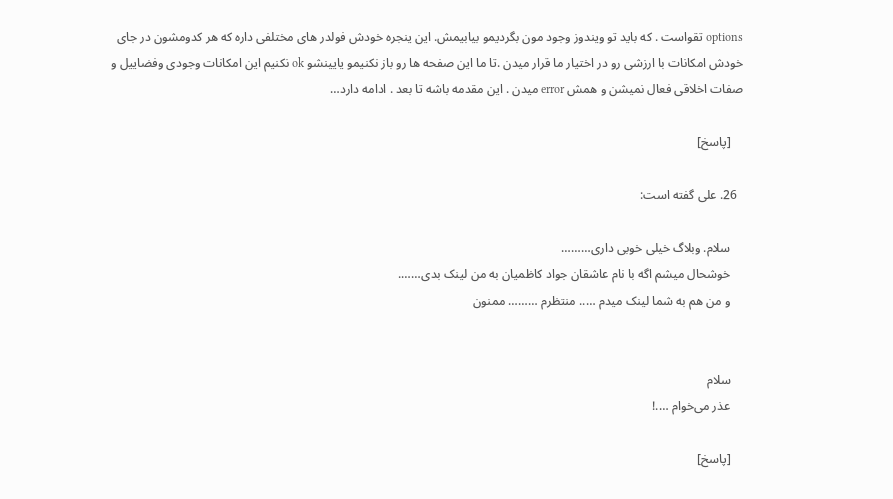options تقواست . که باید تو ویندوز وجود مون بگردیمو بیابیمش. این ینجره خودش فولدر های مختلفی داره که هر کدومشون در جای خودش امکانات با ارزشی رو در اختیار ما قرار میدن .تا ما این صفحه ها رو باز نکنیمو یایینشو ok نکنیم این امکانات وجودی وفضاییل و صفات اخلاقی فعال نمیشن و همش error میدن . این مقدمه باشه تا بعد . ادامه دارد…

    [پاسخ]

  26. علی گفته است:

    سلام. وبلاگ خیلی خوبی داری………
    خوشحال میشم اگه با نام عاشقان جواد کاظمیان به من لینک بدی…….
    و من هم به شما لینک میدم ….. منتظرم ……… ممنون


    سلام
    عذر می‌خوام ….!

    [پاسخ]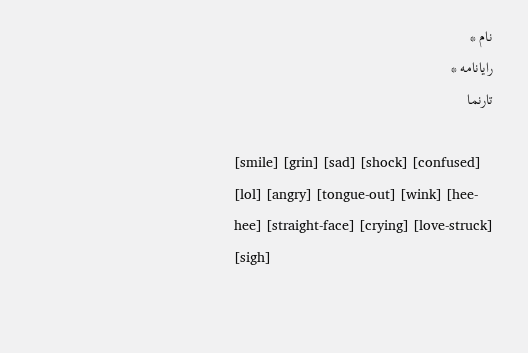نام *
رایانامه *
تارنما

[smile] [grin] [sad] [shock] [confused] [lol] [angry] [tongue-out] [wink] [hee-hee] [straight-face] [crying] [love-struck] [sigh]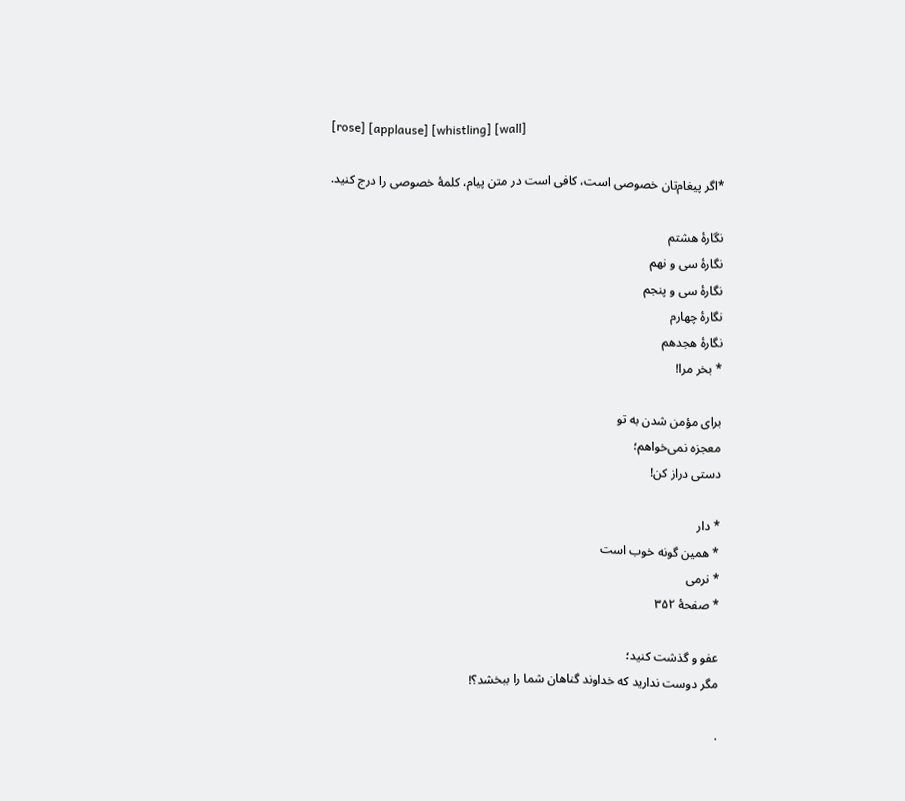[rose] [applause] [whistling] [wall]

*اگر پیغام‌تان خصوصی است، کافی است در متن پیام، کلمهٔ خصوصی را درج کنید.

نگارهٔ هشتم
نگارهٔ سی و نهم
نگارهٔ سی و پنجم
نگارهٔ چهارم
نگارهٔ هجدهم
* بخر مرا!

برای مؤمن شدن به تو
معجزه نمی‌خواهم؛
دستی دراز کن!

* دار
* همین گونه خوب است
* نرمی
* صفحهٔ ۳۵۲

عفو و گذشت کنید؛
مگر دوست ندارید که خداوند گناهان شما را ببخشد؟!

.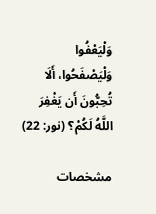وَلْیَعْفُوا وَلْیَصْفَحُوا، أَلَا تُحِبُّونَ أَن یَغْفِرَ اللَّهُ لَکُمْ؟ (نور: 22)

مشخصات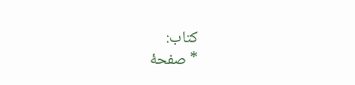کتاب:
* صفحهٔ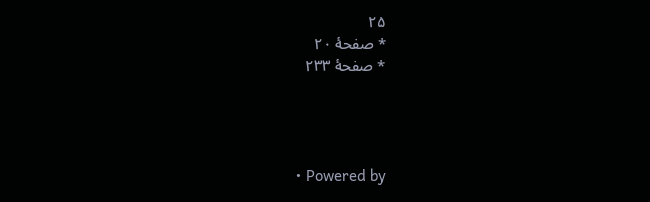۲۵
* صفحهٔ ۲۰
* صفحهٔ ۲۳۳




  • Powered by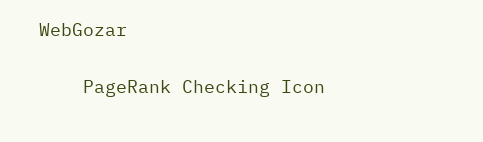WebGozar

    PageRank Checking Icon